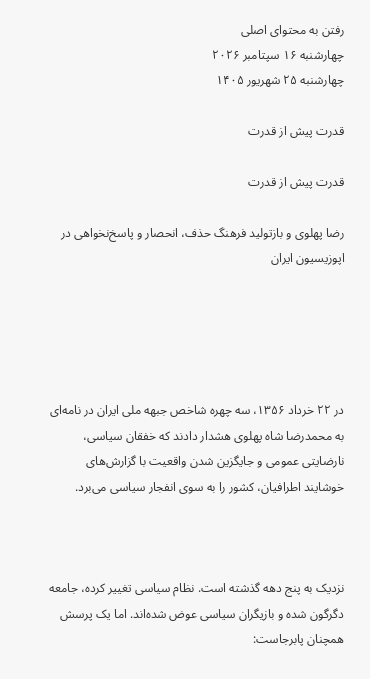رفتن به محتوای اصلی
چهارشنبه ۱۶ سپتامبر ۲۰۲۶
چهارشنبه ۲۵ شهریور ۱۴۰۵

قدرت پیش از قدرت

قدرت پیش از قدرت

رضا پهلوی و بازتولید فرهنگ حذف، انحصار و پاسخ‌نخواهی در اپوزیسیون ایران





در ۲۲ خرداد ۱۳۵۶، سه چهره شاخص جبهه ملی ایران در نامه‌ای به محمدرضا شاه پهلوی هشدار دادند که خفقان سیاسی، نارضایتی عمومی و جایگزین شدن واقعیت با گزارش‌های خوشایند اطرافیان، کشور را به سوی انفجار سیاسی می‌برد.



نزدیک به پنج دهه گذشته است. نظام سیاسی تغییر کرده، جامعه دگرگون شده و بازیگران سیاسی عوض شده‌اند. اما یک پرسش همچنان پابرجاست: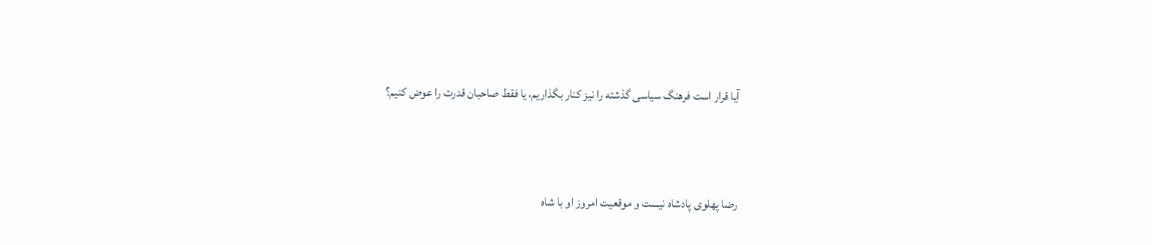آیا قرار است فرهنگ سیاسی گذشته را نیز کنار بگذاریم، یا فقط صاحبان قدرت را عوض کنیم؟



رضا پهلوی پادشاه نیست و موقعیت امروز او با شاه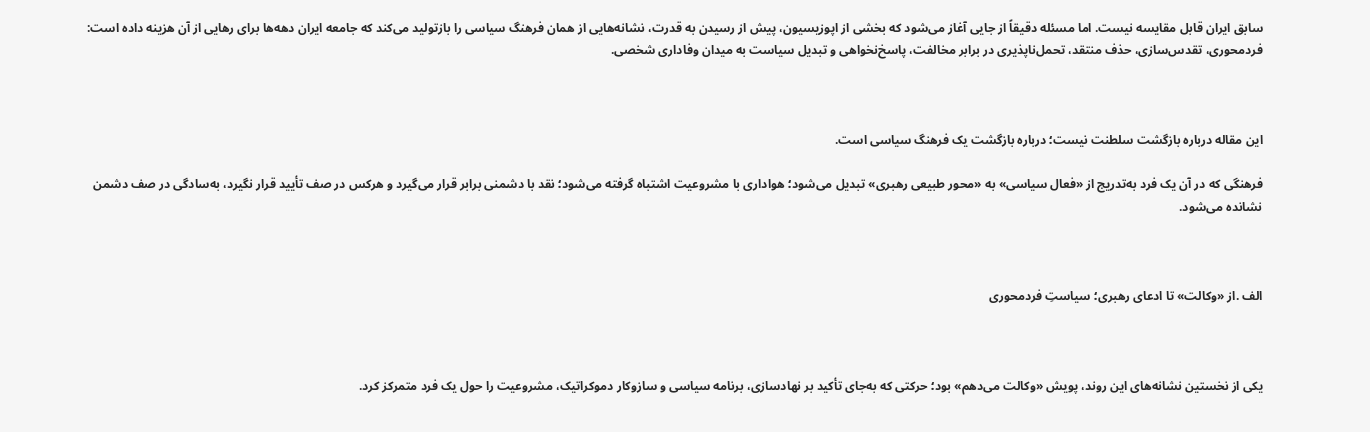سابق ایران قابل مقایسه نیست. اما مسئله دقیقاً از جایی آغاز می‌شود که بخشی از اپوزیسیون، پیش از رسیدن به قدرت، نشانه‌هایی از همان فرهنگ سیاسی را بازتولید می‌کند که جامعه ایران دهه‌ها برای رهایی از آن هزینه داده است: فردمحوری، تقدس‌سازی، حذف منتقد، تحمل‌ناپذیری در برابر مخالفت، پاسخ‌نخواهی و تبدیل سیاست به میدان وفاداری شخصی.



این مقاله درباره بازگشت سلطنت نیست؛ درباره بازگشت یک فرهنگ سیاسی است.

فرهنگی که در آن یک فرد به‌تدریج از «فعال سیاسی» به «محور طبیعی رهبری» تبدیل می‌شود؛ هواداری با مشروعیت اشتباه گرفته می‌شود؛ نقد با دشمنی برابر قرار می‌گیرد و هرکس در صف تأیید قرار نگیرد، به‌سادگی در صف دشمن نشانده می‌شود.



الف .از «وکالت» تا ادعای رهبری؛ سیاستِ فردمحوری



یکی از نخستین نشانه‌های این روند، پویش «وکالت می‌دهم» بود؛ حرکتی که به‌جای تأکید بر نهادسازی، برنامه سیاسی و سازوکار دموکراتیک، مشروعیت را حول یک فرد متمرکز کرد.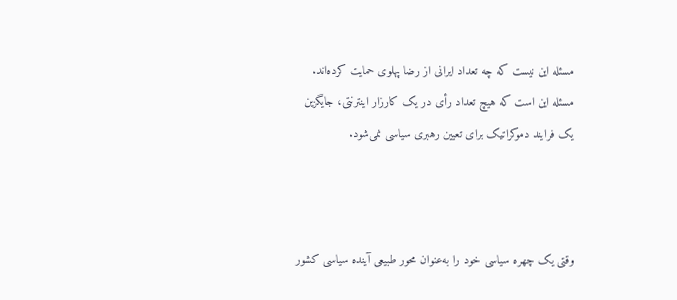مسئله این نیست که چه تعداد ایرانی از رضا پهلوی حمایت کرده‌اند. مسئله این است که هیچ تعداد رأی در یک کارزار اینترنتی، جایگزین یک فرایند دموکراتیک برای تعیین رهبری سیاسی نمی‌شود.



وقتی یک چهره سیاسی خود را به‌عنوان محور طبیعی آینده سیاسی کشور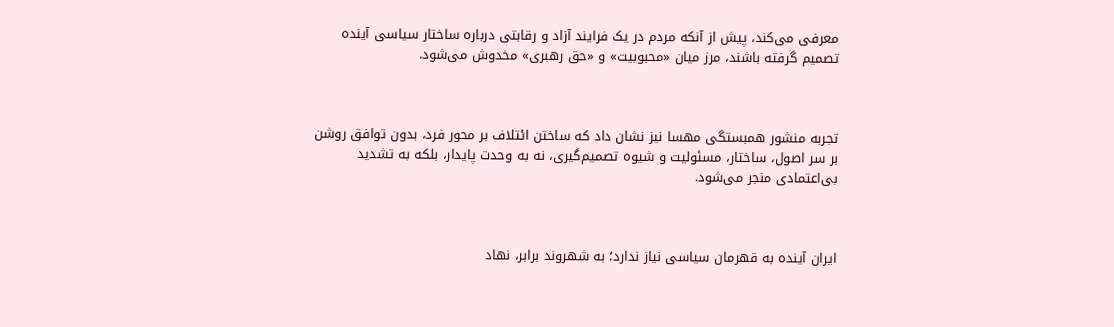معرفی می‌کند، پیش از آنکه مردم در یک فرایند آزاد و رقابتی درباره ساختار سیاسی آینده تصمیم گرفته باشند، مرز میان «محبوبیت» و «حق رهبری» مخدوش می‌شود.



تجربه منشور همبستگی مهسا نیز نشان داد که ساختن ائتلاف بر محور فرد، بدون توافق روشن بر سر اصول، ساختار، مسئولیت و شیوه تصمیم‌گیری، نه به وحدت پایدار، بلکه به تشدید بی‌اعتمادی منجر می‌شود.



ایران آینده به قهرمان سیاسی نیاز ندارد؛ به شهروند برابر، نهاد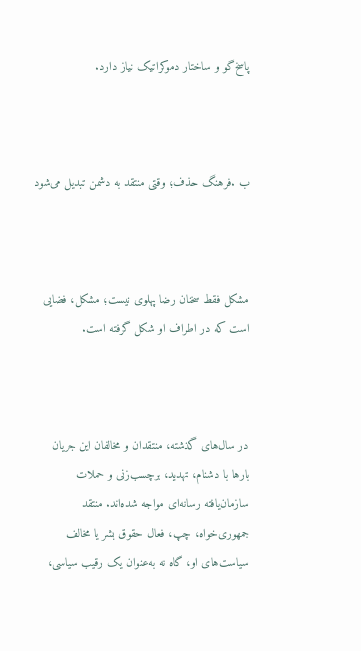پاسخ‌گو و ساختار دموکراتیک نیاز دارد.



ب .فرهنگ حذف؛ وقتی منتقد به دشمن تبدیل می‌شود



مشکل فقط سخنان رضا پهلوی نیست؛ مشکل، فضایی است که در اطراف او شکل گرفته است.



در سال‌های گذشته، منتقدان و مخالفان این جریان بارها با دشنام، تهدید، برچسب‌زنی و حملات سازمان‌یافته رسانه‌ای مواجه شده‌اند. منتقد جمهوری‌خواه، چپ، فعال حقوق بشر یا مخالف سیاست‌های او، گاه نه به‌عنوان یک رقیب سیاسی،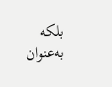بلکه به‌عنوان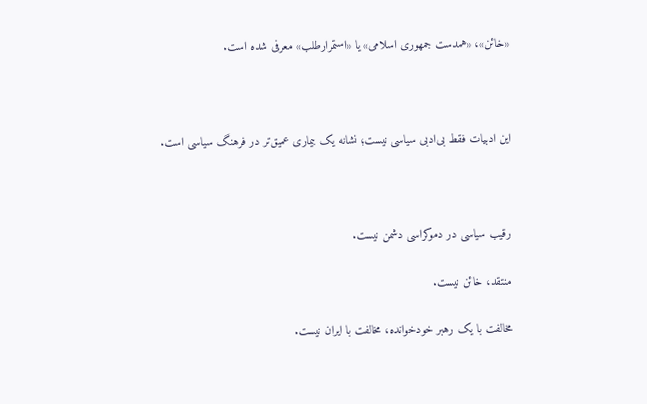«خائن»، «همدست جمهوری اسلامی» یا «استمرارطلب» معرفی شده است.



این ادبیات فقط بی‌ادبی سیاسی نیست؛ نشانه یک بیماری عمیق‌تر در فرهنگ سیاسی است.



رقیب سیاسی در دموکراسی دشمن نیست.

منتقد، خائن نیست.

مخالفت با یک رهبر خودخوانده، مخالفت با ایران نیست.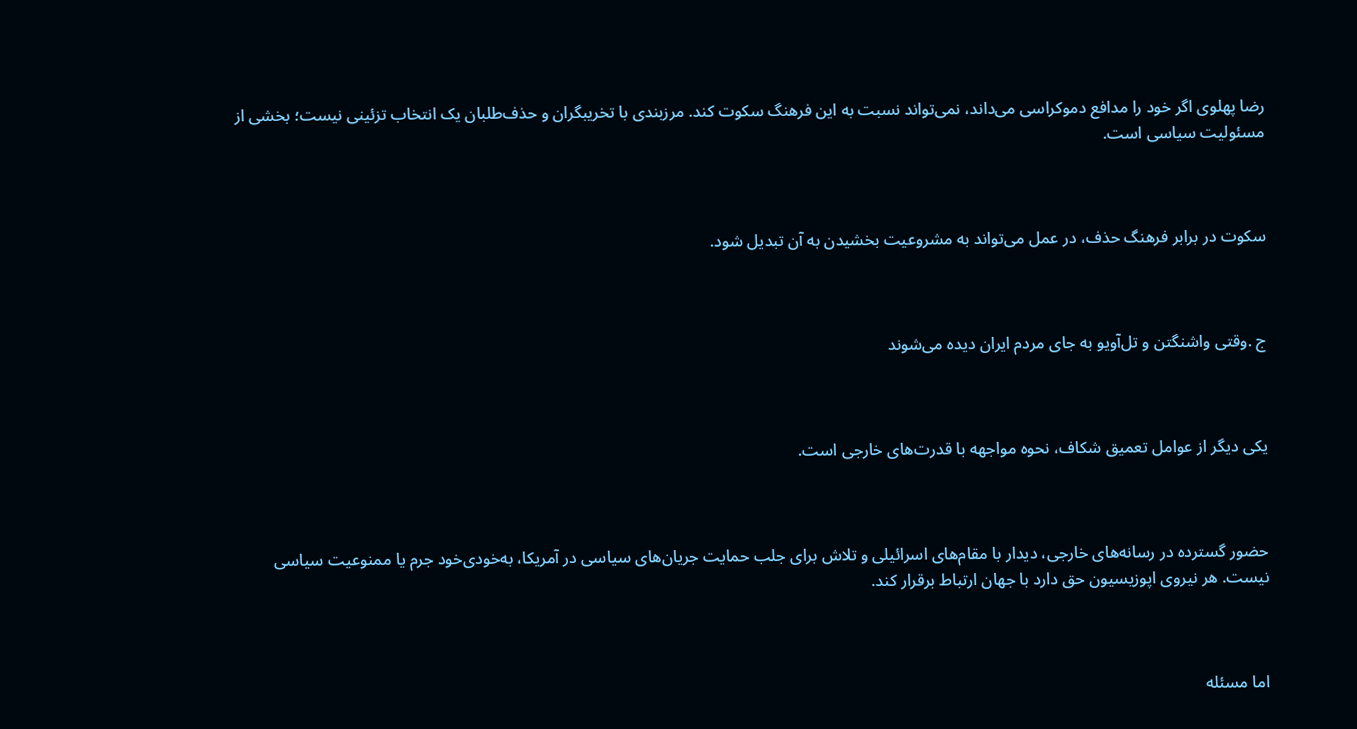رضا پهلوی اگر خود را مدافع دموکراسی می‌داند، نمی‌تواند نسبت به این فرهنگ سکوت کند. مرزبندی با تخریبگران و حذف‌طلبان یک انتخاب تزئینی نیست؛ بخشی از مسئولیت سیاسی است.



سکوت در برابر فرهنگ حذف، در عمل می‌تواند به مشروعیت بخشیدن به آن تبدیل شود.



ج .وقتی واشنگتن و تل‌آویو به جای مردم ایران دیده می‌شوند



یکی دیگر از عوامل تعمیق شکاف، نحوه مواجهه با قدرت‌های خارجی است.



حضور گسترده در رسانه‌های خارجی، دیدار با مقام‌های اسرائیلی و تلاش برای جلب حمایت جریان‌های سیاسی در آمریکا، به‌خودی‌خود جرم یا ممنوعیت سیاسی نیست. هر نیروی اپوزیسیون حق دارد با جهان ارتباط برقرار کند.



اما مسئله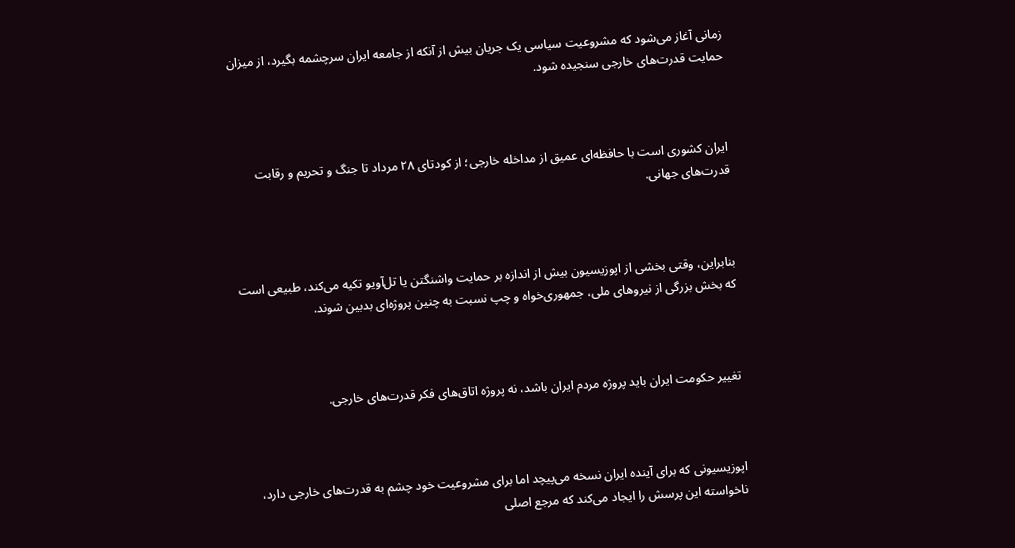زمانی آغاز می‌شود که مشروعیت سیاسی یک جریان بیش از آنکه از جامعه ایران سرچشمه بگیرد، از میزان حمایت قدرت‌های خارجی سنجیده شود.



ایران کشوری است با حافظه‌ای عمیق از مداخله خارجی؛ از کودتای ۲۸ مرداد تا جنگ و تحریم و رقابت قدرت‌های جهانی.



بنابراین، وقتی بخشی از اپوزیسیون بیش از اندازه بر حمایت واشنگتن یا تل‌آویو تکیه می‌کند، طبیعی است که بخش بزرگی از نیروهای ملی، جمهوری‌خواه و چپ نسبت به چنین پروژه‌ای بدبین شوند.



تغییر حکومت ایران باید پروژه مردم ایران باشد، نه پروژه اتاق‌های فکر قدرت‌های خارجی.



اپوزیسیونی که برای آینده ایران نسخه می‌پیچد اما برای مشروعیت خود چشم به قدرت‌های خارجی دارد، ناخواسته این پرسش را ایجاد می‌کند که مرجع اصلی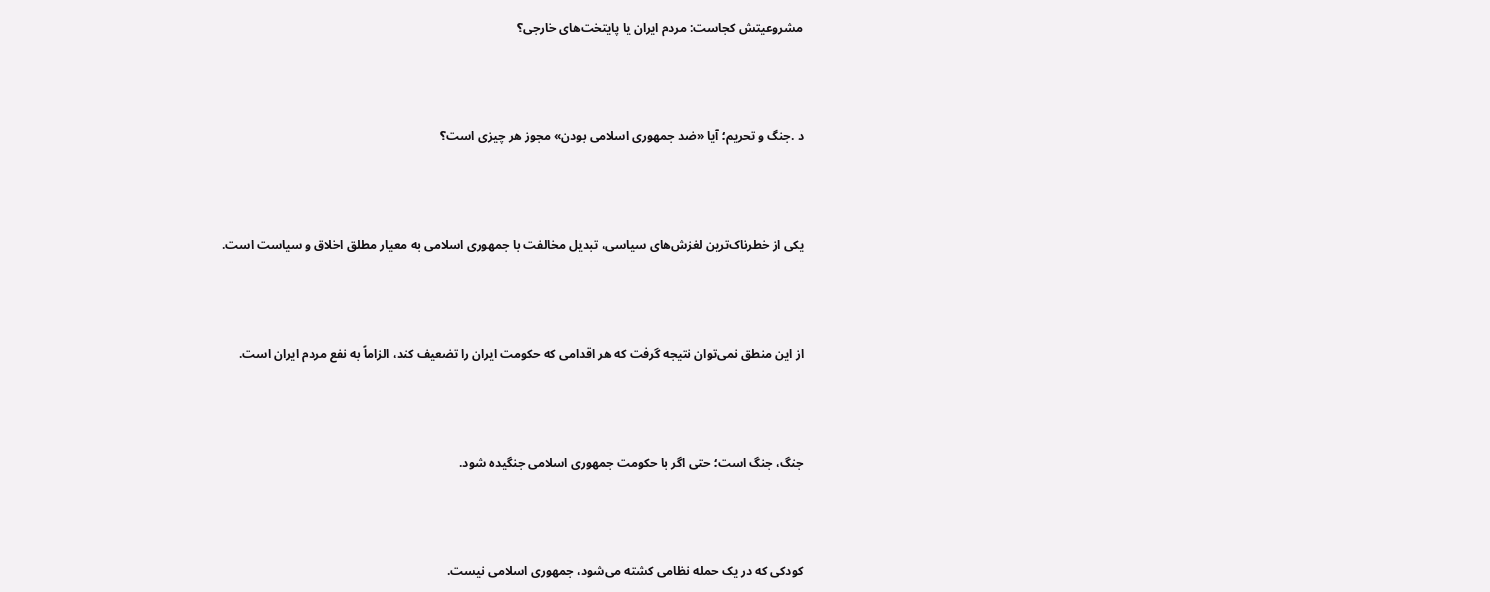مشروعیتش کجاست: مردم ایران یا پایتخت‌های خارجی؟



د .جنگ و تحریم؛ آیا «ضد جمهوری اسلامی بودن» مجوز هر چیزی است؟



یکی از خطرناک‌ترین لغزش‌های سیاسی، تبدیل مخالفت با جمهوری اسلامی به معیار مطلق اخلاق و سیاست است.



از این منطق نمی‌توان نتیجه گرفت که هر اقدامی که حکومت ایران را تضعیف کند، الزاماً به نفع مردم ایران است.



جنگ، جنگ است؛ حتی اگر با حکومت جمهوری اسلامی جنگیده شود.



کودکی که در یک حمله نظامی کشته می‌شود، جمهوری اسلامی نیست.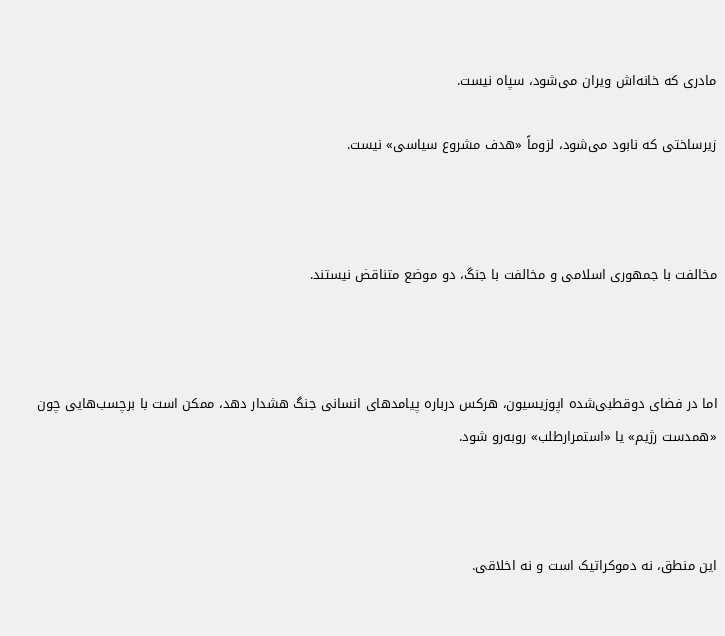مادری که خانه‌اش ویران می‌شود، سپاه نیست.

زیرساختی که نابود می‌شود، لزوماً «هدف مشروع سیاسی» نیست.



مخالفت با جمهوری اسلامی و مخالفت با جنگ، دو موضع متناقض نیستند.



اما در فضای دوقطبی‌شده اپوزیسیون، هرکس درباره پیامدهای انسانی جنگ هشدار دهد، ممکن است با برچسب‌هایی چون «همدست رژیم» یا «استمرارطلب» روبه‌رو شود.



این منطق، نه دموکراتیک است و نه اخلاقی.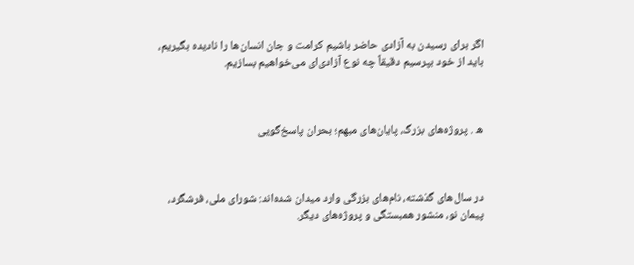اگر برای رسیدن به آزادی حاضر باشیم کرامت و جان انسان‌ها را نادیده بگیریم، باید از خود بپرسیم دقیقاً چه نوع آزادی‌ای می‌خواهیم بسازیم.



ه . پروژه‌های بزرگ، پایان‌های مبهم؛ بحران پاسخ‌گویی



در سال‌های گذشته، نام‌های بزرگی وارد میدان شده‌اند: شورای ملی، فرشگرد، پیمان نو، منشور همبستگی و پروژه‌های دیگر.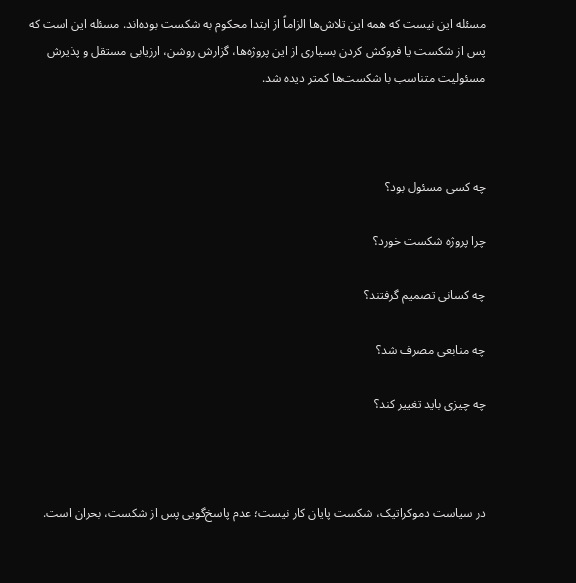مسئله این نیست که همه این تلاش‌ها الزاماً از ابتدا محکوم به شکست بوده‌اند. مسئله این است که پس از شکست یا فروکش کردن بسیاری از این پروژه‌ها، گزارش روشن، ارزیابی مستقل و پذیرش مسئولیت متناسب با شکست‌ها کمتر دیده شد.



چه کسی مسئول بود؟

چرا پروژه شکست خورد؟

چه کسانی تصمیم گرفتند؟

چه منابعی مصرف شد؟

چه چیزی باید تغییر کند؟



در سیاست دموکراتیک، شکست پایان کار نیست؛ عدم پاسخ‌گویی پس از شکست، بحران است.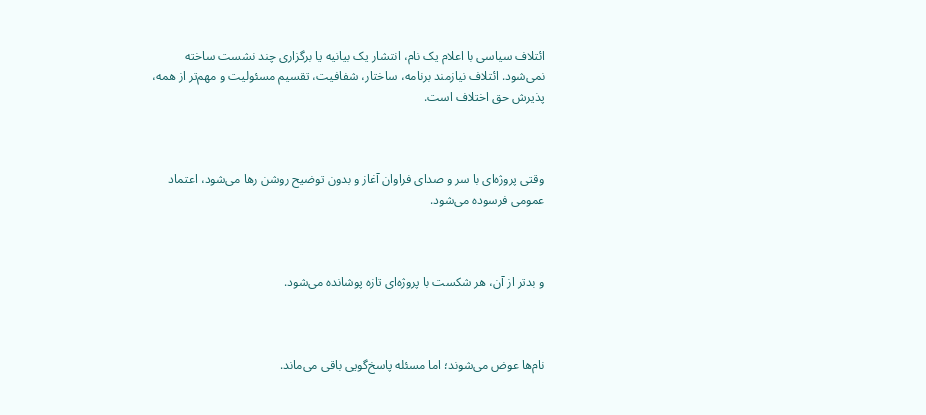ائتلاف سیاسی با اعلام یک نام، انتشار یک بیانیه یا برگزاری چند نشست ساخته نمی‌شود. ائتلاف نیازمند برنامه، ساختار، شفافیت، تقسیم مسئولیت و مهم‌تر از همه، پذیرش حق اختلاف است.



وقتی پروژه‌ای با سر و صدای فراوان آغاز و بدون توضیح روشن رها می‌شود، اعتماد عمومی فرسوده می‌شود.



و بدتر از آن، هر شکست با پروژه‌ای تازه پوشانده می‌شود.



نام‌ها عوض می‌شوند؛ اما مسئله پاسخ‌گویی باقی می‌ماند.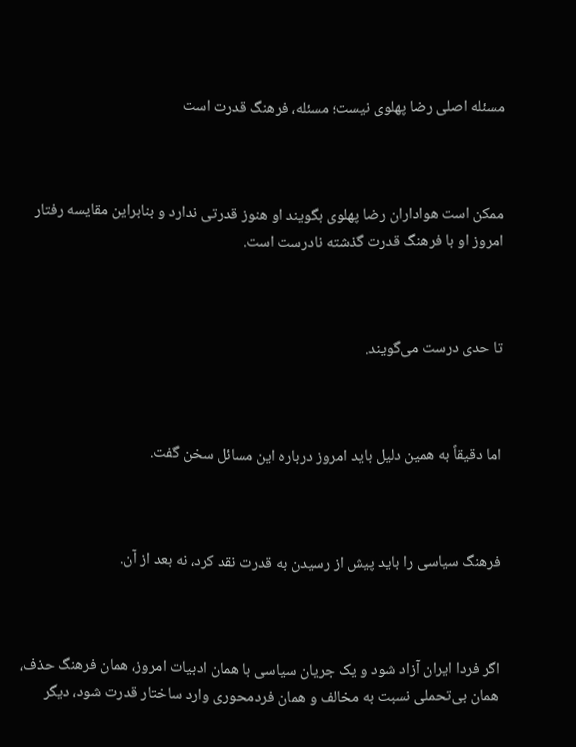مسئله اصلی رضا پهلوی نیست؛ مسئله، فرهنگ قدرت است



ممکن است هواداران رضا پهلوی بگویند او هنوز قدرتی ندارد و بنابراین مقایسه رفتار امروز او با فرهنگ قدرت گذشته نادرست است.



تا حدی درست می‌گویند.



اما دقیقاً به همین دلیل باید امروز درباره این مسائل سخن گفت.



فرهنگ سیاسی را باید پیش از رسیدن به قدرت نقد کرد، نه بعد از آن.



اگر فردا ایران آزاد شود و یک جریان سیاسی با همان ادبیات امروز، همان فرهنگ حذف، همان بی‌تحملی نسبت به مخالف و همان فردمحوری وارد ساختار قدرت شود، دیگر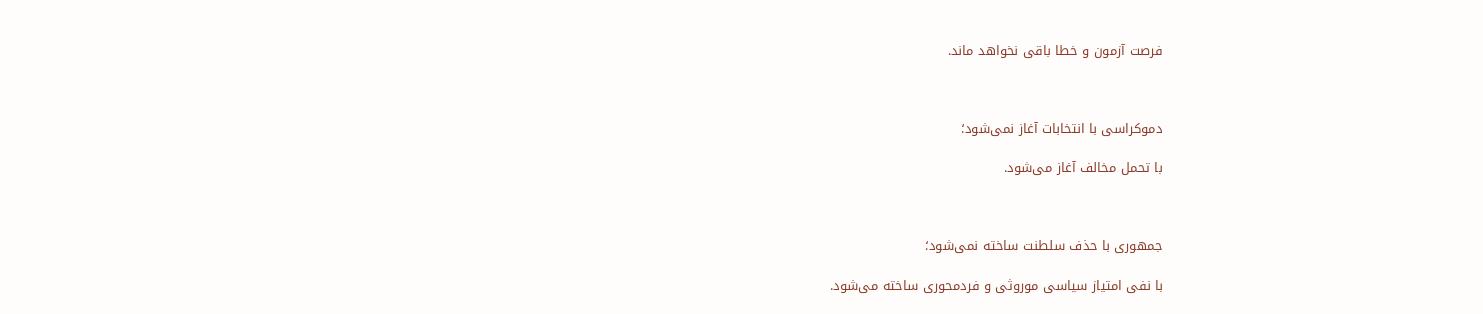فرصت آزمون و خطا باقی نخواهد ماند.



دموکراسی با انتخابات آغاز نمی‌شود؛

با تحمل مخالف آغاز می‌شود.



جمهوری با حذف سلطنت ساخته نمی‌شود؛

با نفی امتیاز سیاسی موروثی و فردمحوری ساخته می‌شود.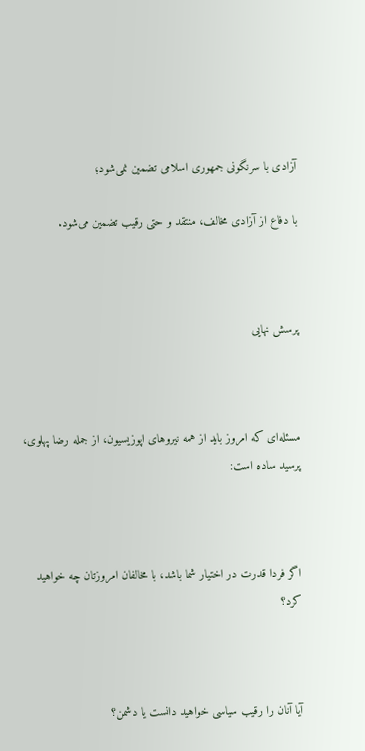آزادی با سرنگونی جمهوری اسلامی تضمین نمی‌شود؛

با دفاع از آزادی مخالف، منتقد و حتی رقیب تضمین می‌شود.



پرسش نهایی



مسئله‌ای که امروز باید از همه نیروهای اپوزیسیون، از جمله رضا پهلوی، پرسید ساده است:



اگر فردا قدرت در اختیار شما باشد، با مخالفان امروزتان چه خواهید کرد؟



آیا آنان را رقیب سیاسی خواهید دانست یا دشمن؟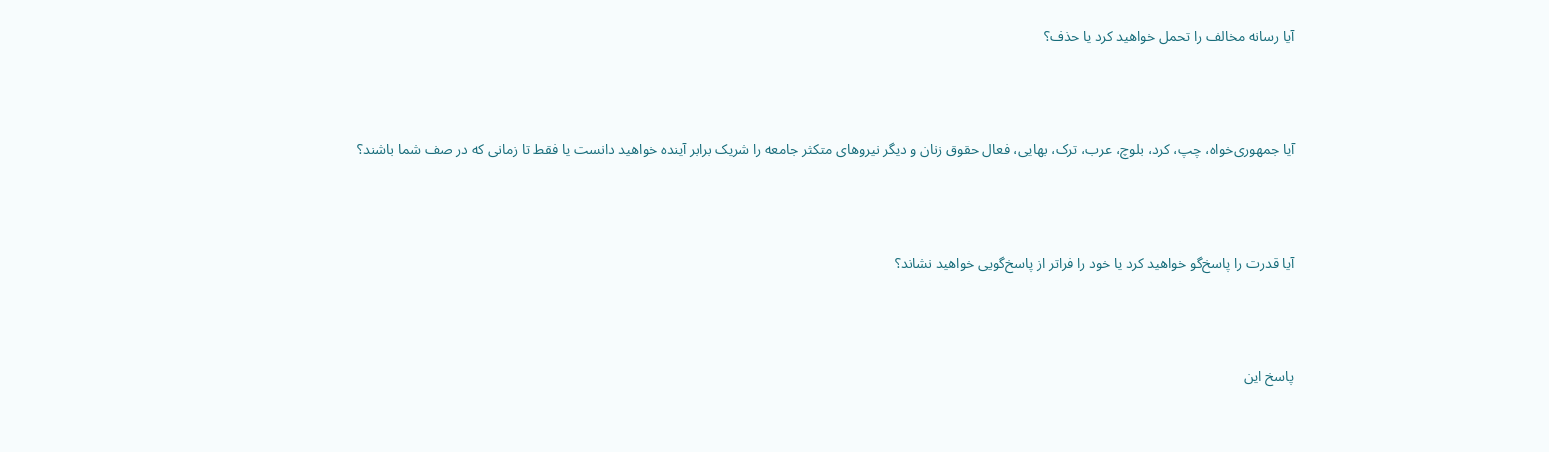آیا رسانه مخالف را تحمل خواهید کرد یا حذف؟



آیا جمهوری‌خواه، چپ، کرد، بلوچ، عرب، ترک، بهایی، فعال حقوق زنان و دیگر نیروهای متکثر جامعه را شریک برابر آینده خواهید دانست یا فقط تا زمانی که در صف شما باشند؟



آیا قدرت را پاسخ‌گو خواهید کرد یا خود را فراتر از پاسخ‌گویی خواهید نشاند؟



پاسخ این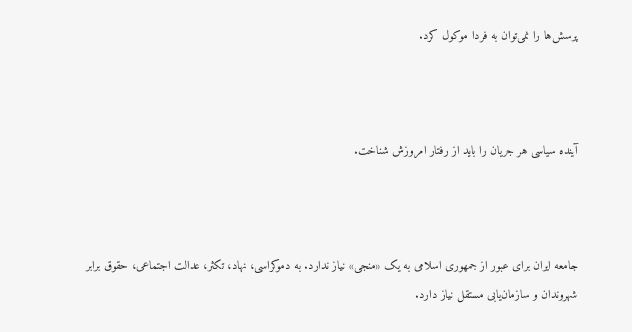پرسش‌ها را نمی‌توان به فردا موکول کرد.



آینده سیاسی هر جریان را باید از رفتار امروزش شناخت.



جامعه ایران برای عبور از جمهوری اسلامی به یک «منجی» نیاز ندارد. به دموکراسی، نهاد، تکثر، عدالت اجتماعی، حقوق برابر شهروندان و سازمان‌یابی مستقل نیاز دارد.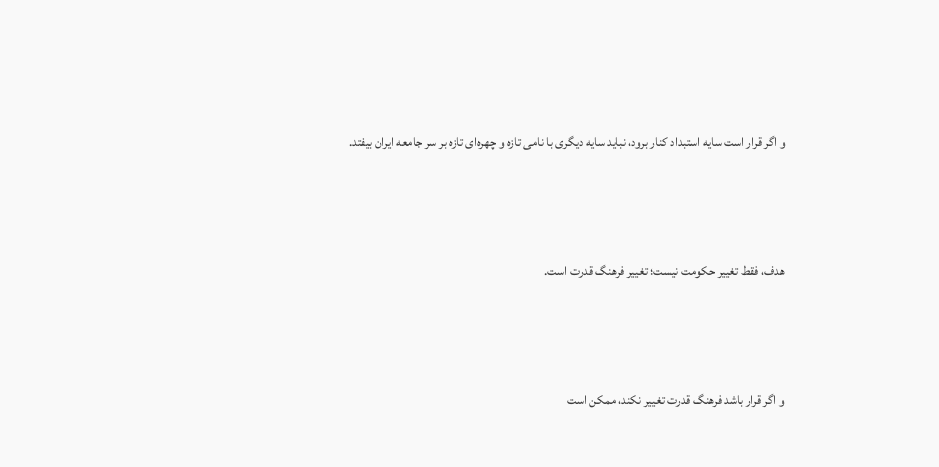و اگر قرار است سایه استبداد کنار برود، نباید سایه دیگری با نامی تازه و چهره‌ای تازه بر سر جامعه ایران بیفتد.



هدف، فقط تغییر حکومت نیست؛ تغییر فرهنگ قدرت است.



و اگر قرار باشد فرهنگ قدرت تغییر نکند، ممکن است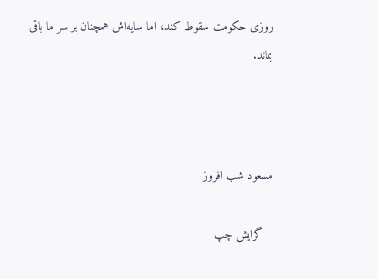روزی حکومت سقوط کند، اما سایه‌اش همچنان بر سر ما باقی بماند.



مسعود شب افروز

   گرایش چپ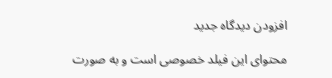افزودن دیدگاه جدید

محتوای این فیلد خصوصی است و به صورت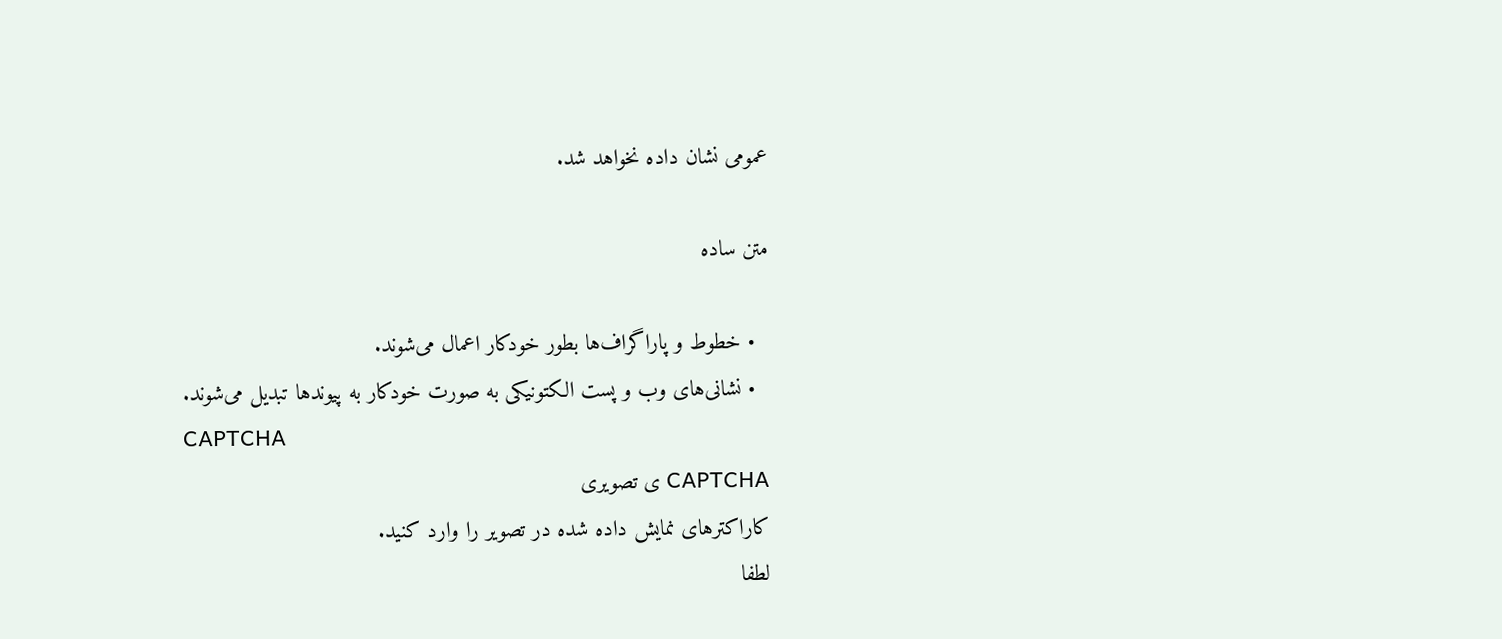عمومی نشان داده نخواهد شد.

متن ساده

  • خطوط و پاراگراف‌ها بطور خودکار اعمال می‌شوند.
  • نشانی‌های وب و پست الکتونیکی به صورت خودکار به پیوند‌ها تبدیل می‌شوند.
CAPTCHA
CAPTCHA ی تصویری
کاراکترهای نمایش داده شده در تصویر را وارد کنید.
لطفا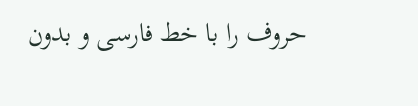حروف را با خط فارسی و بدون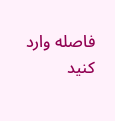فاصله وارد کنید